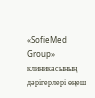«SofieMed Group» клиникасының дәрігерлері өңеш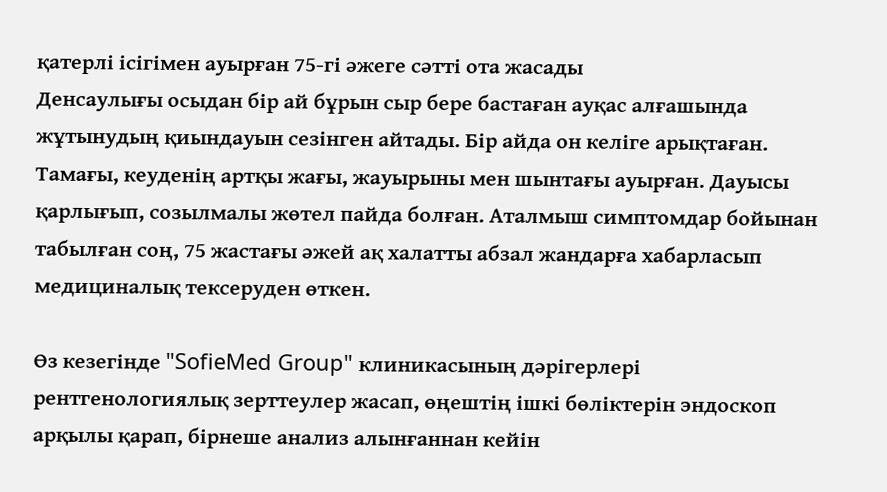қатерлі ісігімен ауырған 75-гі әжеге сәтті ота жасады
Денсаулығы осыдан бір ай бұрын сыр бере бастаған ауқас алғашында жұтынудың қиындауын сезінген айтады. Бір айда он келіге арықтаған. Тамағы, кеуденің артқы жағы, жауырыны мен шынтағы ауырған. Дауысы қарлығып, созылмалы жөтел пайда болған. Аталмыш симптомдар бойынан табылған соң, 75 жастағы әжей ақ халатты абзал жандарға хабарласып медициналық тексеруден өткен.

Өз кезегінде "SofieMed Group" клиникасының дәрігерлері рентгенологиялық зерттеулер жасап, өңештің ішкі бөліктерін эндоскоп арқылы қарап, бірнеше анализ алынғаннан кейін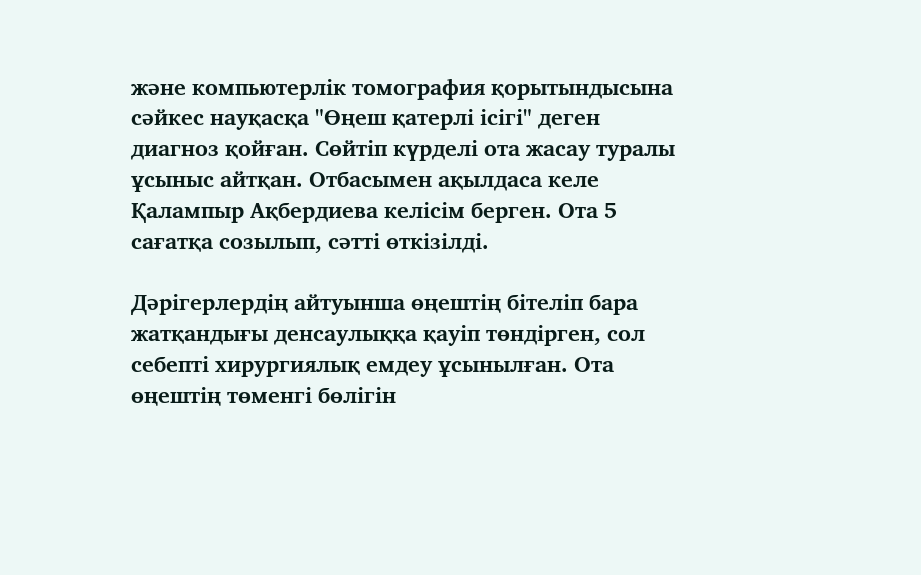және компьютерлік томография қорытындысына сәйкес науқасқа "Өңеш қатерлі ісігі" деген диагноз қойған. Сөйтіп күрделі ота жасау туралы ұсыныс айтқан. Отбасымен ақылдаса келе Қалампыр Ақбердиева келісім берген. Ота 5 сағатқа созылып, сәтті өткізілді.

Дәрігерлердің айтуынша өңештің бітеліп бара жатқандығы денсаулыққа қауіп төндірген, сол себепті хирургиялық емдеу ұсынылған. Ота өңештің төменгі бөлігін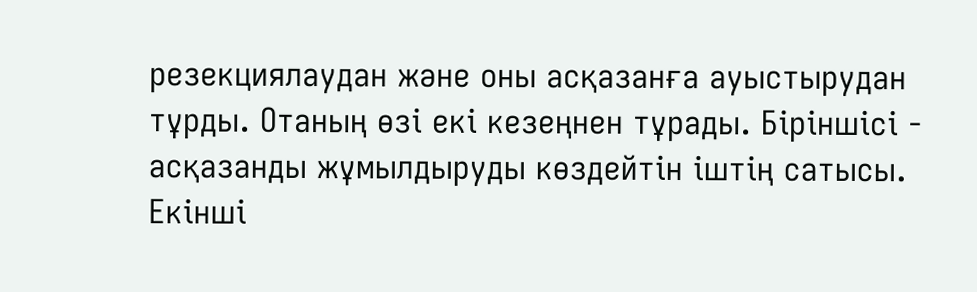резекциялаудан және оны асқазанға ауыстырудан тұрды. Отаның өзі екі кезеңнен тұрады. Біріншісі - асқазанды жұмылдыруды көздейтін іштің сатысы. Екінші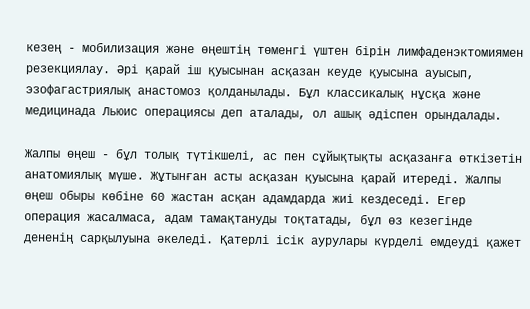кезең - мобилизация және өңештің төменгі үштен бірін лимфаденэктомиямен резекциялау. Әрі қарай іш қуысынан асқазан кеуде қуысына ауысып, эзофагастриялық анастомоз қолданылады. Бұл классикалық нұсқа және медицинада Льюис операциясы деп аталады, ол ашық әдіспен орындалады.

Жалпы өңеш - бұл толық түтікшелі, ас пен сұйықтықты асқазанға өткізетін анатомиялық мүше. Жұтынған асты асқазан қуысына қарай итереді. Жалпы өңеш обыры көбіне 60 жастан асқан адамдарда жиі кездеседі. Егер операция жасалмаса, адам тамақтануды тоқтатады, бұл өз кезегінде дененің сарқылуына әкеледі. Қатерлі ісік аурулары күрделі емдеуді қажет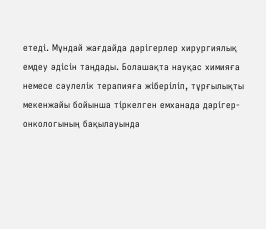етеді. Мұндай жағдайда дәрігерлер хирургиялық емдеу әдісін таңдады. Болашақта науқас химияға немесе сәулелік терапияға жіберіліп, тұрғылықты мекенжайы бойынша тіркелген емханада дәрігер-онкологының бақылауында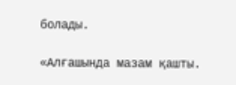болады.

«Алғашында мазам қашты.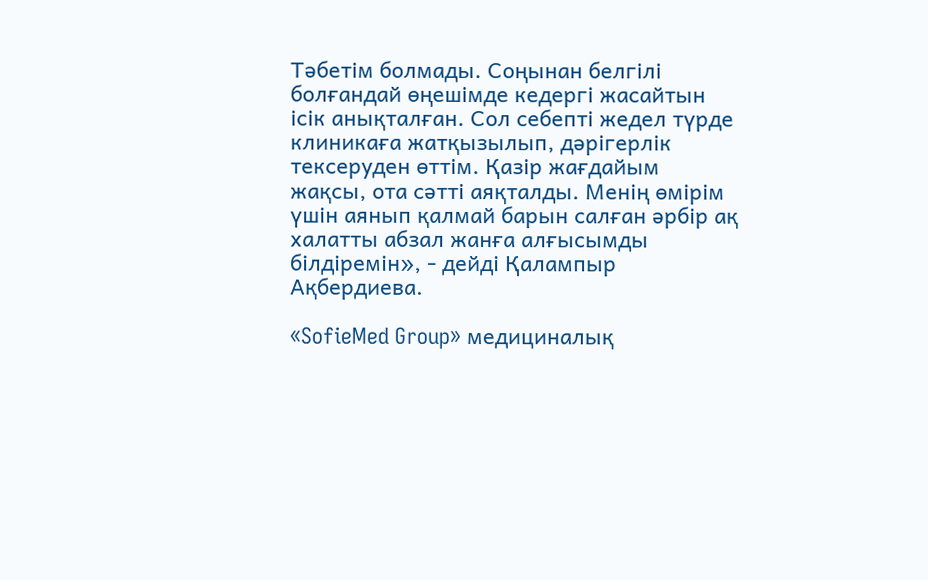Тәбетім болмады. Соңынан белгілі болғандай өңешімде кедергі жасайтын ісік анықталған. Сол себепті жедел түрде клиникаға жатқызылып, дәрігерлік тексеруден өттім. Қазір жағдайым жақсы, ота сәтті аяқталды. Менің өмірім үшін аянып қалмай барын салған әрбір ақ халатты абзал жанға алғысымды білдіремін», - дейді Қалампыр Ақбердиева.

«SofieMed Group» медициналық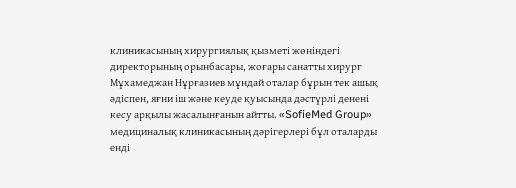клиникасының хирургиялық қызметі жөніндегі директорының орынбасары, жоғары санатты хирург Мұхамеджан Нұрғазиев мұндай оталар бұрын тек ашық әдіспен, яғни іш және кеуде қуысында дәстүрлі денені кесу арқылы жасалынғанын айтты. «SofieMed Group» медициналық клиникасының дәрігерлері бұл оталарды енді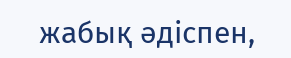жабық әдіспен,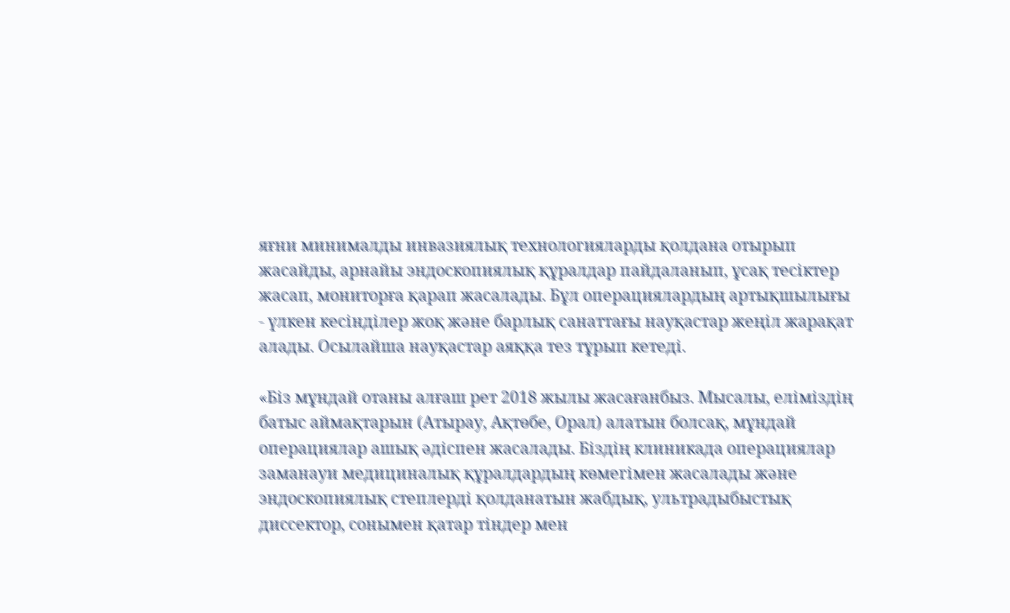яғни минималды инвазиялық технологияларды қолдана отырып жасайды, арнайы эндоскопиялық құралдар пайдаланып, ұсақ тесіктер жасап, мониторға қарап жасалады. Бұл операциялардың артықшылығы - үлкен кесінділер жоқ және барлық санаттағы науқастар жеңіл жарақат алады. Осылайша науқастар аяққа тез тұрып кетеді.

«Біз мұндай отаны алғаш рет 2018 жылы жасағанбыз. Мысалы, еліміздің батыс аймақтарын (Атырау, Ақтөбе, Орал) алатын болсақ, мұндай операциялар ашық әдіспен жасалады. Біздің клиникада операциялар заманауи медициналық құралдардың көмегімен жасалады және эндоскопиялық степлерді қолданатын жабдық, ультрадыбыстық диссектор, сонымен қатар тіндер мен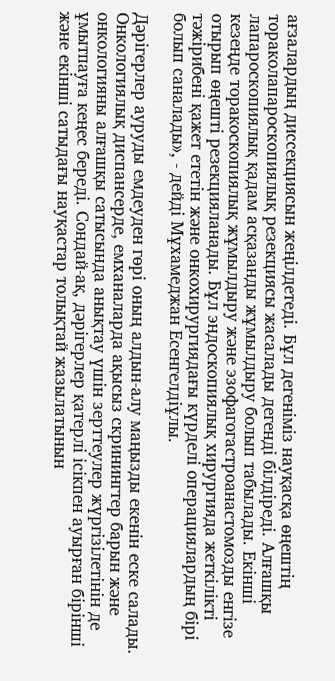ағзалардың диссекциясын жеңілдетеді. Бұл дегеніміз науқасқа өңештің тораколапароскопиялық резекциясы жасалады дегенді білдіреді. Алғашқы лапароскопиялық қадам асқазанды жұмылдыру болып табылады. Екінші кезеңде торакоскопиялық жұмылдыру және эзофагогастроанастомозды енгізе отырып өңешті резекцияланады. Бұл эндоскопиялық хирургияда жеткілікті тәжірибені қажет ететін және онкохирургиядағы күрделі операциялардың бірі болып саналады», - дейді Мұхамеджан Есенгелдіұлы.

Дәрігерлер ауруды емдеуден гөрі оның алдын-алу маңызды екенін еске салады. Онкологиялық диспансерде, емханаларда ақысыз скринингтер барын және онкологияны алғашқы сатысында анықтау үшін зерттеулер жүргізілетінін де ұмытпауға кеңес береді. Сондай-ақ, дәрігерлер қатерлі ісікпен ауырған бірінші және екінші сатыдағы науқастар толықтай жазылатынын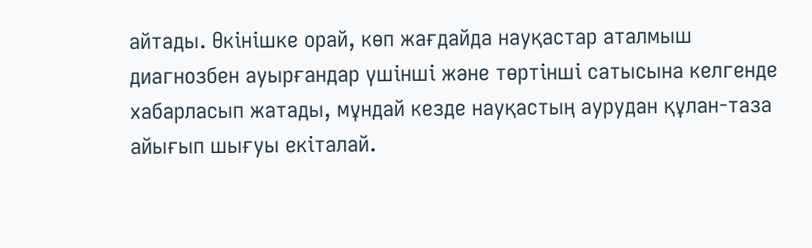айтады. Өкінішке орай, көп жағдайда науқастар аталмыш диагнозбен ауырғандар үшінші және төртінші сатысына келгенде хабарласып жатады, мұндай кезде науқастың аурудан құлан-таза айығып шығуы екіталай.